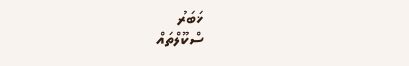ޚަބަރު
ސްކޫލްތައް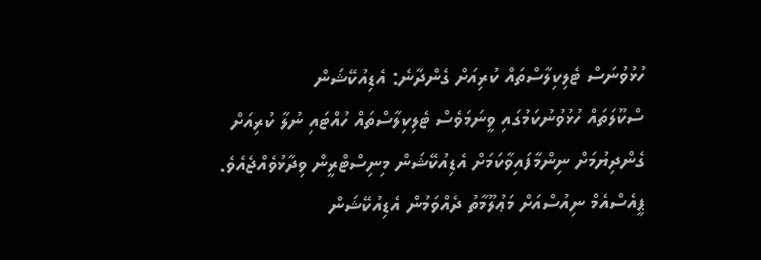ހުޅުވުނަސް ޓެލިކިލާސްތައް ކުރިއަށް ގެންދާނެ: އެޑިއުކޭޝަން
ސްކޫލަތައް ހުޅުވުނުކަމުގައި ވީނަމަވެސް ޓެލިކިލާސްތައް ހުއްޓައި ނުލާ ކުރިއަށް ގެންދިޔުމަށް ނިންމާފައިވާކަމަށް އެޑިއުކޭޝަން މިނިސްޓްރީން ވިދާޅުވެއްޖެއެވެ.
ޕީއެސްއެމް ނިއުސްއަށް މަޢުލޫމާތު ދެއްވަމުން އެޑިއުކޭޝަން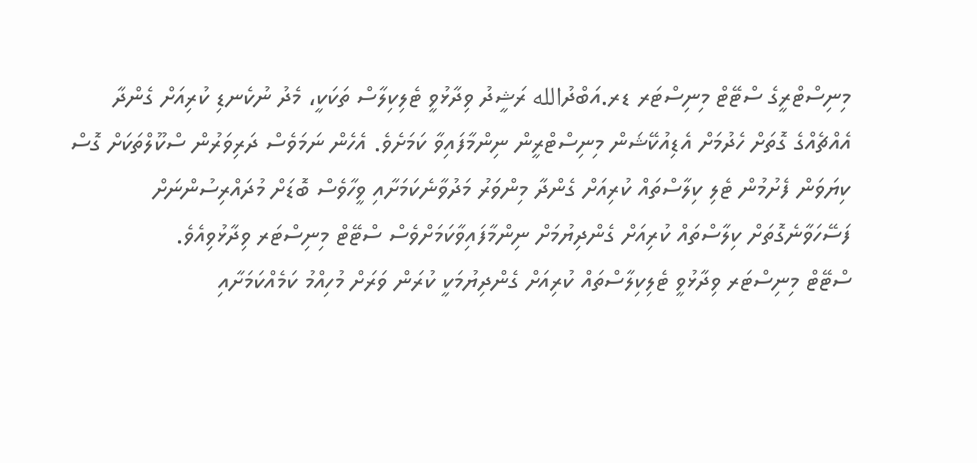މިނިސްޓްރީގެ ސްޓޭޓް މިނިސްޓަރ ޑރ.އަބްދުالله ރަޝީދު ވިދާޅުވީ ޓެލިކިލާސް ތަކަކީ، މެދު ނުކެނޑި ކުރިއަށް ގެންދާ އެއްޗެއްގެ ގޮތަށް ހެދުމަށް އެޑިއުކޭޝަން މިނިސްޓްރީން ނިންމާފައިވާ ކަމަށެވެ. އެހެން ނަމަވެސް ދަރިވަރުން ސްކޫލްތަކަށް ގޮސް ކިޔަވަން ފެށުމުން ޓެލި ކިލާސްތައް ކުރިއަށް ގެންދާ މިންވަރު މަދުވާނެކަމަށާއި ވީހާވެސް ބޮޑަށް މުދައްރިސުންނަށް ފަސޭހަވާނެގޮތަށް ކިލާސްތައް ކުރިއަށް ގެންދިޔުމަށް ނިންމާފައިވާކަމަށްވެސް ސްޓޭޓް މިނިސްޓަރ ވިދާޅުވިއެވެ.
ސްޓޭޓް މިނިސްޓަރ ވިދާޅުވީ ޓެލިކިލާސްތައް ކުރިއަށް ގެންދިޔުމަކީ ކުރަން ވަރަށް މުހިއްމު ކަމެއްކަމަށާއި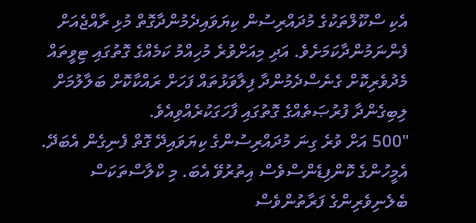އެކި ސްކޫލްތަކުގެ މުދައްރިސުން ކިޔަވައިދެމުންދާގޮތް މުޅި ރާއްޖެއަށް ފެންނަމުންދާކަމަށެވެ. އަދި މިއަށްވުރެ މުހިއްމު ކަމެއްގެ ގޮތުގައި ޓިވީތައް މެދުވެރިކޮށް ގެނެސްދެމުންދާ ފިލާވަޅުތައް ފަހަށް ރައްކާކޮށް ބަލާލުމަށް ލިބިގެންދާ ފުރުޞަތެއްގެ ގޮތުގައި ފާހަގަކުރެއްވިއެވެ.
"500 އަށް ވުރެ ގިނަ މުދައްރިސުންގެ ކިޔަވައިދޭ ގޮތް ފެނިގެން އެބަދޭ. އެމީހުންގެ ކޮންފިޑެންސްވެސް އިތުރުވޭ އެބަ. މި ކްލާސްތަކަސް ބެލެނިވެރިންގެ ފަރާތުންވެސް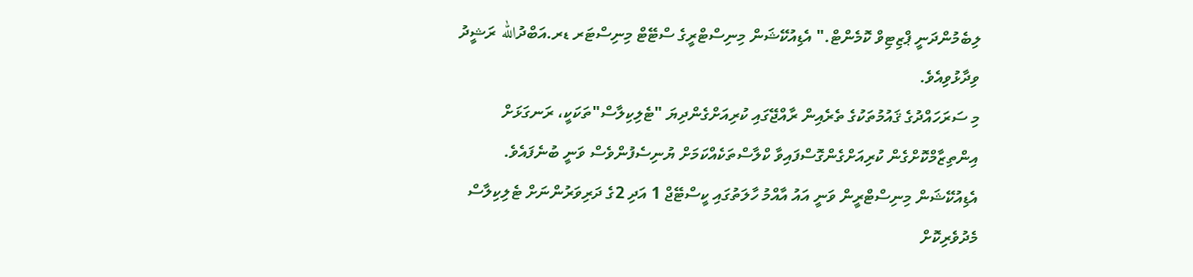ލިބެމުންދަނީ ޕްޒިޓިވް ކޮމެންޓް." އެޑިއުކޭޝަން މިނިސްޓްރީގެ ސްޓޭޓް މިނިސްޓަރ ޑރ.އަބްދުالله ރަޝީދު ވިދާޅުވިއެވެ.
މި ސަރަހައްދުގެ ޤައުމުތަކުގެ ތެރެއިން ރާއްޖޭގައި ކުރިއަށްގެންދިޔަ "ޓެލިކިލާސް"ތަކަކީ، ރަނގަޅަށް އިންތިޒާމްކޮށްގެން ކުރިއަށްގެންގޮސްފައިވާ ކްލާސްތަކެއްކަމަށް ޔުނިސެފުންވެސް ވަނީ ބުނެފައެވެ.
އެޑިއުކޭޝަން މިނިސްޓްރީން ވަނީ އައު އާއްމު ހާލަތުގައި ކީސްޓޭޖް 1 އަދި 2ގެ ދަރިވަރުންނަށް ޓެލިކިލާސް މެދުވެރިކޮށް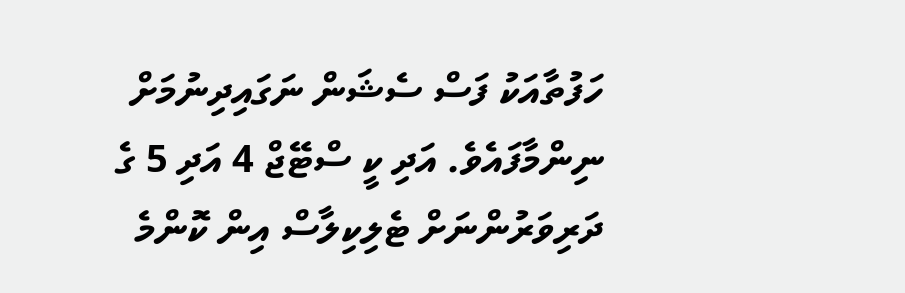ހަފުތާއަކު ފަސް ސެޝަން ނަގައިދިނުމަށް ނިންމާފައެވެ. އަދި ކީ ސްޓޭޖް 4 އަދި 5 ގެ ދަރިވަރުންނަށް ޓެލިކިލާސް އިން ކޮންމެ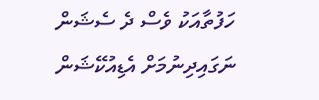ހަފުތާއަކު ވެސް ދެ ސެޝަން ނަގައިދިނުމަށް އެޑިއުކޭޝަން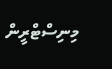މިނިސްޓްރީން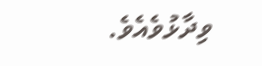ވިދާޅުވެއެވެ.